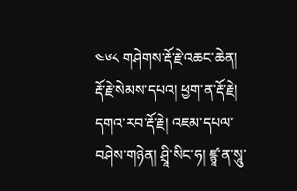༤༦༨ གཤེགས་རྡོ་རྗེ་འཆང་ཆེན། རྡོ་རྗེ་སེམས་དཔའ། ཕྱག་ན་རྡོ་རྗེ། དགའ་རབ་རྡོ་རྗེ། འཇམ་དཔལ་བཤེས་གཉེན། ཤྲཱི་སིང་ཧ། ཛྙཱ་ན་སཱུ་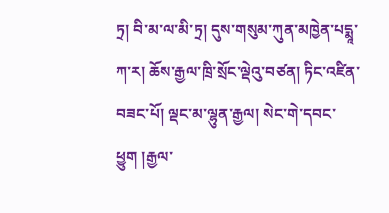ཏྲ། བི་མ་ལ་མི་ཏྲ། དུས་གསུམ་ཀུན་མཁྱེན་པདྨཱ་ཀ་ར། ཆོས་རྒྱལ་ཁྲི་སྲོང་ལྡེའུ་བཙན། ཏིང་འཛིན་བཟང་པོ། ལྡང་མ་ལྷུན་རྒྱལ། སེང་གེ་དབང་ཕྱུག །རྒྱལ་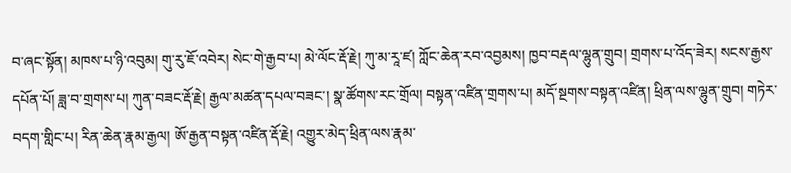བ་ཞང་སྟོན། མཁས་པ་ཉི་འབུམ། གུ་རུ་ཇོ་འབེར། སེང་གེ་རྒྱབ་པ། མེ་ལོང་རྡོ་རྗེ། ཀུ་མ་རཱ་ཛ། ཀློང་ཆེན་རབ་འབྱམས། ཁྱབ་བརྡལ་ལྷུན་གྲུབ། གྲགས་པ་འོད་ཟེར། སངས་རྒྱས་དཔོན་པོ། ཟླ་བ་གྲགས་པ། ཀུན་བཟང་རྡོ་རྗེ། རྒྱལ་མཚན་དཔལ་བཟང་། སྣ་ཚོགས་རང་གྲོལ། བསྟན་འཛིན་གྲགས་པ། མདོ་སྔགས་བསྟན་འཛིན། ཕྲིན་ལས་ལྷུན་གྲུབ། གཏེར་བདག་གླིང་པ། རིན་ཆེན་རྣམ་རྒྱལ། ཨོ་རྒྱན་བསྟན་འཛིན་རྡོ་རྗེ། འགྱུར་མེད་ཕྲིན་ལས་རྣམ་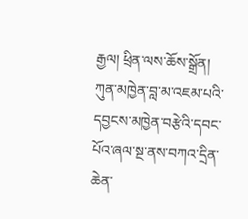རྒྱལ། ཕྲིན་ལས་ཆོས་སྒྲོན། ཀུན་མཁྱེན་བླ་མ་འཇམ་པའི་དབྱངས་མཁྱེན་བརྩེའི་དབང་པོའ་ཞལ་སྔ་ནས་བཀའ་དྲིན་ཆེན་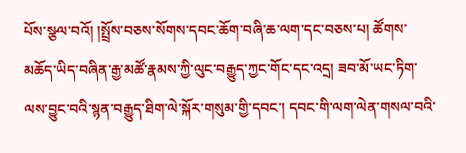པོས་སྩལ་བའོ། །སྤྲོས་བཅས་སོགས་དབང་ཆོག་བཞི་ཆ་ལག་དང་བཅས་པ། ཚོགས་མཆོད་ཡིད་བཞིན་རྒྱ་མཚོ་རྣམས་ཀྱི་ལུང་བརྒྱུད་ཀྱང་གོང་དང་འདྲ། ཟབ་མོ་ཡང་ཏིག་ལས་བྱུང་བའི་སྙན་བརྒྱུད་ཐིག་ལེ་སྐོར་གསུམ་གྱི་དབང་། དབང་གི་ལག་ལེན་གསལ་བའི་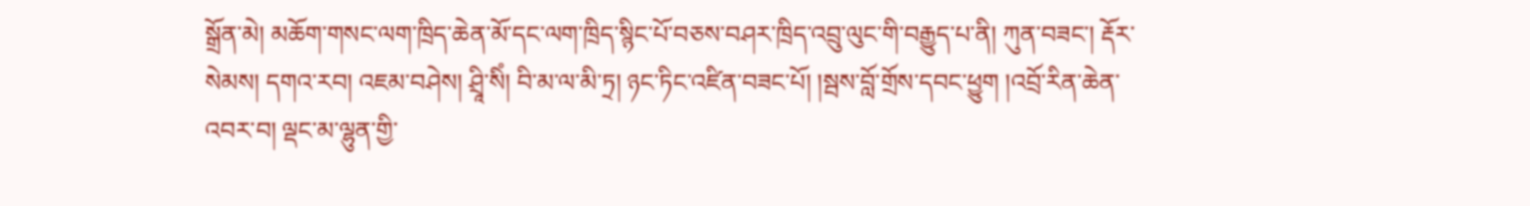སྒྲོན་མེ། མཆོག་གསང་ལག་ཁྲིད་ཆེན་མོ་དང་ལག་ཁྲིད་སྙིང་པོ་བཅས་བཤར་ཁྲིད་འབྲུ་ལུང་གི་བརྒྱུད་པ་ནི། ཀུན་བཟང་། རྡོར་སེམས། དགའ་རབ། འཇམ་བཤེས། ཤྲཱི་སིཾ། བི་མ་ལ་མི་ཏྲ། ཉང་ཏིང་འཛིན་བཟང་པོ། །སྦས་བློ་གྲོས་དབང་ཕྱུག །འབྲོ་རིན་ཆེན་འབར་བ། ལྡང་མ་ལྷུན་གྱི་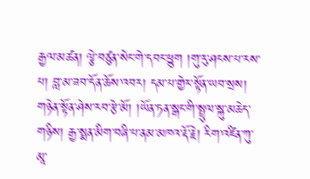རྒྱལ་མཚན། ལྕེ་བཙུན་སེང་གེ་དབང་ཕྱུག །གུ་རུ་ཤངས་པ་རས་པ། བླ་མ་ཟབ་དོན་ཆོས་འབར། དམ་པ་གྱེར་སྟོན་ཡབ་སྲས། གཉེན་སྟོན་ཤེས་རབ་རྩེ་མོ། །ཡོན་ཏན་སྒང་གི་སྤྲུལ་སྐུ་མཆེད་གཉིས། རྒྱ་སྨན་མིག་བཞི་པ་ནམ་མཁའ་རྡོ་རྗེ། རིག་འཛིན་ཀུ་མཱ་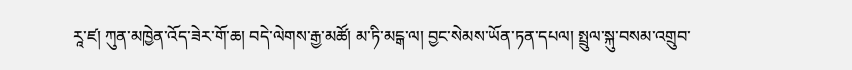རཱ་ཛ། ཀུན་མཁྱེན་འོད་ཟེར་གོ་ཆ། བདེ་ལེགས་རྒྱ་མཚོ། མ་ཏི་མངྒ་ལ། བྱང་སེམས་ཡོན་ཏན་དཔལ། སྤྲུལ་སྐུ་བསམ་འགྲུབ་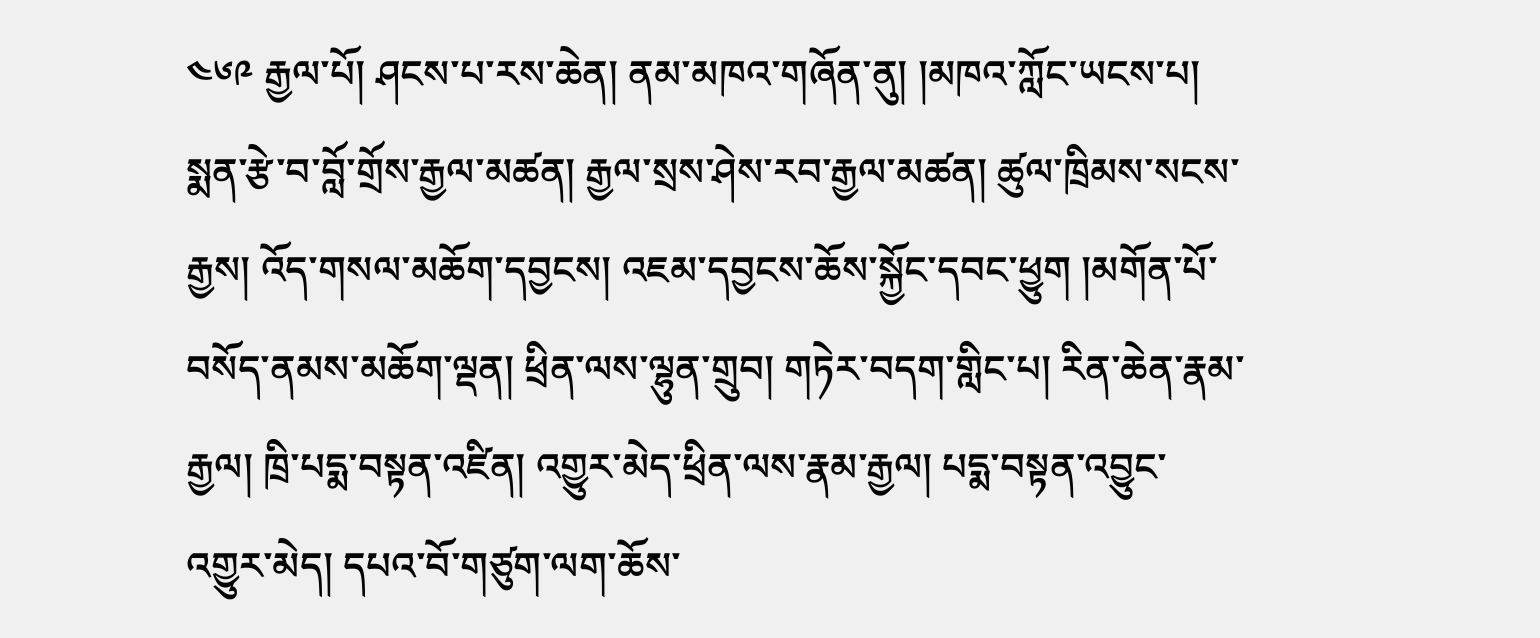༤༦༩ རྒྱལ་པོ། ཤངས་པ་རས་ཆེན། ནམ་མཁའ་གཞོན་ནུ། །མཁའ་ཀློང་ཡངས་པ། སྨན་རྩེ་བ་བློ་གྲོས་རྒྱལ་མཚན། རྒྱལ་སྲས་ཤེས་རབ་རྒྱལ་མཚན། ཚུལ་ཁྲིམས་སངས་རྒྱས། འོད་གསལ་མཆོག་དབྱངས། འཇམ་དབྱངས་ཆོས་སྐྱོང་དབང་ཕྱུག །མགོན་པོ་བསོད་ནམས་མཆོག་ལྡན། ཕྲིན་ལས་ལྷུན་གྲུབ། གཏེར་བདག་གླིང་པ། རིན་ཆེན་རྣམ་རྒྱལ། ཁྲི་པདྨ་བསྟན་འཛིན། འགྱུར་མེད་ཕྲིན་ལས་རྣམ་རྒྱལ། པདྨ་བསྟན་འབྱུང་འགྱུར་མེད། དཔའ་བོ་གཙུག་ལག་ཆོས་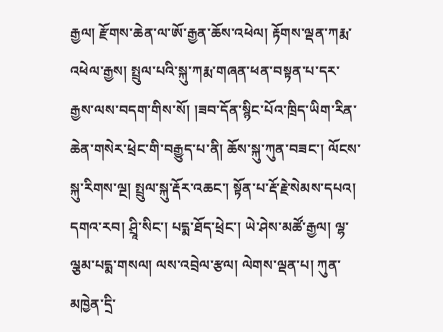རྒྱལ། རྫོགས་ཆེན་ལ་ཨོ་རྒྱན་ཆོས་འཕེལ། རྟོགས་ལྡན་ཀརྨ་འཕེལ་རྒྱས། སྤྲུལ་པའི་སྐུ་ཀརྨ་གཞན་ཕན་བསྟན་པ་དར་རྒྱས་ལས་བདག་གིས་སོ། །ཟབ་དོན་སྙིང་པོའ་ཁྲིད་ཡིག་རིན་ཆེན་གསེར་ཕྲེང་གི་བརྒྱུད་པ་ནི། ཆོས་སྐུ་ཀུན་བཟང་། ལོངས་སྐུ་རིགས་ལྔ། སྤྲུལ་སྐུ་རྡོར་འཆང་། སྟོན་པ་རྡོ་རྗེ་སེམས་དཔའ། དགའ་རབ། ཤྲཱི་སིང་། པདྨ་ཐོད་ཕྲེང་། ཡེ་ཤེས་མཚོ་རྒྱལ། ལྷ་ལྕམ་པདྨ་གསལ། ལས་འབྲེལ་རྩལ། ལེགས་ལྡན་པ། ཀུན་མཁྱེན་དྲི་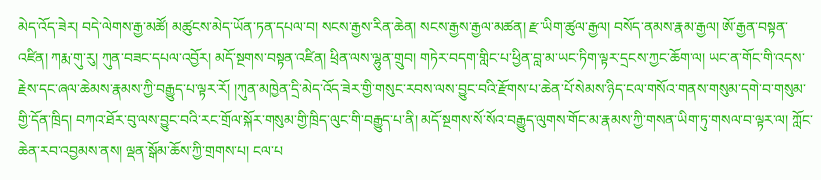མེད་འོད་ཟེར། བདེ་ལེགས་རྒྱ་མཚོ། མཚུངས་མེད་ཡོན་ཏན་དཔལ་བ། སངས་རྒྱས་རིན་ཆེན། སངས་རྒྱས་རྒྱལ་མཚན། རྫ་ཡིག་ཚུལ་རྒྱལ། བསོད་ནམས་རྣམ་རྒྱལ། ཨོ་རྒྱན་བསྟན་འཛིན། ཀརྨ་གུ་རུ། ཀུན་བཟང་དཔལ་འབྱོར། མདོ་སྔགས་བསྟན་འཛིན། ཕྲིན་ལས་ལྷུན་གྲུབ། གཏེར་བདག་གླིང་པ་ཕྱིན་བླ་མ་ཡང་ཏིག་ལྟར་དྲངས་ཀྱང་ཆོག་ལ། ཡང་ན་གོང་གི་འདས་རྗེས་དང་ཞལ་ཆེམས་རྣམས་ཀྱི་བརྒྱུད་པ་ལྟར་རོ། །ཀུན་མཁྱེན་དྲི་མེད་འོད་ཟེར་གྱི་གསུང་རབས་ལས་བྱུང་བའི་རྫོགས་པ་ཆེན་པོ་སེམས་ཉིད་ངལ་གསོའ་གནས་གསུམ་དགེ་བ་གསུམ་གྱི་དོན་ཁྲིད། བཀའ་ཐོར་བུ་ལས་བྱུང་བའི་རང་གྲོལ་སྐོར་གསུམ་གྱི་ཁྲིད་ལུང་གི་བརྒྱུད་པ་ནི། མདོ་སྔགས་སོ་སོའ་བརྒྱུད་ལུགས་གོང་མ་རྣམས་ཀྱི་གསན་ཡིག་ཏུ་གསལ་བ་ལྟར་ལ། ཀློང་ཆེན་རབ་འབྱམས་ནས། ལྡན་སྒོམ་ཆོས་ཀྱི་གྲགས་པ། ངལ་པ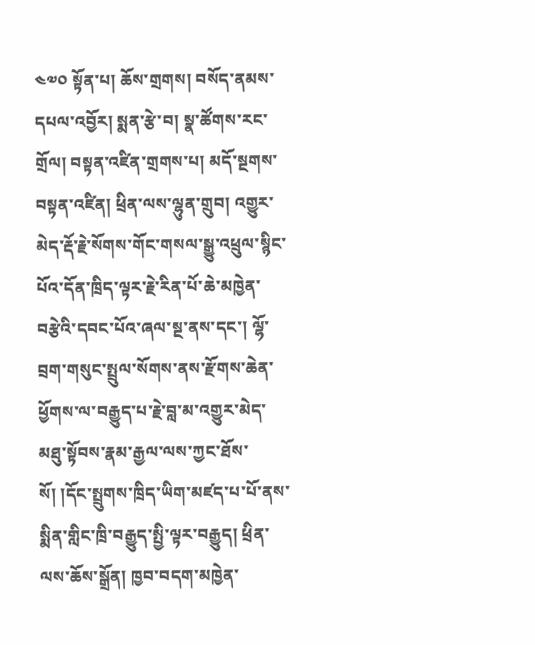༤༧༠ སྟོན་པ། ཆོས་གྲགས། བསོད་ནམས་དཔལ་འབྱོར། སྨན་རྩེ་བ། སྣ་ཚོགས་རང་གྲོལ། བསྟན་འཛིན་གྲགས་པ། མདོ་སྔགས་བསྟན་འཛིན། ཕྲིན་ལས་ལྷུན་གྲུབ། འགྱུར་མེད་རྡོ་རྗེ་སོགས་གོང་གསལ་སྒྱུ་འཕྲུལ་སྙིང་པོའ་དོན་ཁྲིད་ལྟར་རྗེ་རིན་པོ་ཆེ་མཁྱེན་བརྩེའི་དབང་པོའ་ཞལ་སྔ་ནས་དང་། ལྷོ་བྲག་གསུང་སྤྲུལ་སོགས་ནས་རྫོགས་ཆེན་ཕྱོགས་ལ་བརྒྱུད་པ་རྗེ་བླ་མ་འགྱུར་མེད་མཐུ་སྟོབས་རྣམ་རྒྱལ་ལས་ཀྱང་ཐོས་སོ། །དོང་སྤྲུགས་ཁྲིད་ཡིག་མཛད་པ་པོ་ནས་སྨིན་གླིང་ཁྲི་བརྒྱུད་སྤྱི་ལྟར་བརྒྱུད། ཕྲིན་ལས་ཆོས་སྒྲོན། ཁྱབ་བདག་མཁྱེན་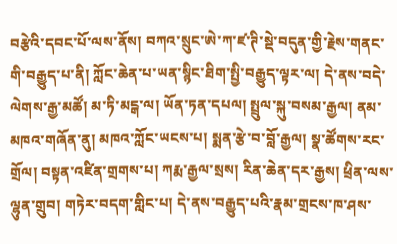བརྩེའི་དབང་པོ་ལས་ནོས། བཀའ་སྲུང་ཨེ་ཀ་ཛ་ཊི་སྡེ་བདུན་གྱི་རྗེས་གནང་གི་བརྒྱུད་པ་ནི། ཀློང་ཆེན་པ་ཡན་སྙིང་ཐིག་སྤྱི་བརྒྱུད་ལྟར་ལ། དེ་ནས་བདེ་ལེགས་རྒྱ་མཚོ། མ་ཏི་མངྒ་ལ། ཡོན་ཏན་དཔལ། སྤྲུལ་སྐུ་བསམ་རྒྱལ། ནམ་མཁའ་གཞོན་ནུ། མཁའ་ཀློང་ཡངས་པ། སྨན་རྩེ་བ་བློ་རྒྱལ། སྣ་ཚོགས་རང་གྲོལ། བསྟན་འཛིན་གྲགས་པ། ཀརྨ་རྒྱལ་སྲས། རིན་ཆེན་དར་རྒྱས། ཕྲིན་ལས་ལྷུན་གྲུབ། གཏེར་བདག་གླིང་པ། དེ་ནས་བརྒྱུད་པའི་རྣམ་གྲངས་ཁ་ཤས་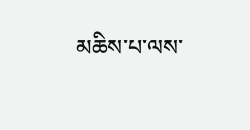མཆིས་པ་ལས་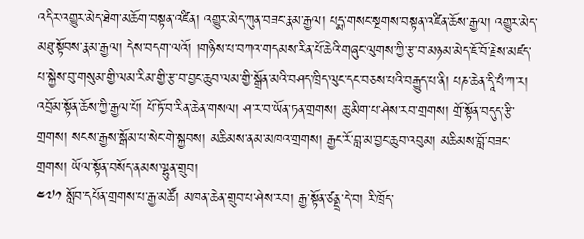འདིར་འགྱུར་མེད་ཐེག་མཆོག་བསྟན་འཛིན། འགྱུར་མེད་ཀུན་བཟང་རྣམ་རྒྱལ། པདྨ་གསང་སྔགས་བསྟན་འཛིན་ཆོས་རྒྱལ། འགྱུར་མེད་མཐུ་སྟོབས་རྣམ་རྒྱལ། དེས་བདག་ལའོ། །གཉིས་པ་བཀའ་གདམས་རིན་པོ་ཆེའི་གཞུང་ལུགས་ཀྱི་རྩ་བ་མཉམ་མེད་ཇོ་བོ་རྗེས་མཛད་པ་སྐྱེས་བུ་གསུམ་གྱི་ལམ་རིམ་གྱི་རྩ་བ་བྱང་ཆུབ་ལམ་གྱི་སྒྲོན་མའི་བཤད་ཁྲིད་ལུང་དང་བཅས་པའི་བརྒྱུད་པ་ནི། པཎ་ཆེན་དཱི་པཾ་ཀ་ར། འབྲོམ་སྟོན་ཆོས་ཀྱི་རྒྱལ་པོ། པོ་ཏོ་བ་རིན་ཆེན་གསལ། ཤ་ར་བ་ཡོན་ཏན་གྲགས། ཆུ་མིག་པ་ཤེས་རབ་གྲགས། གྲོ་སྟོན་བདུད་རྩི་གྲགས། སངས་རྒྱས་སྒོམ་པ་སེང་གེ་སྐྱབས། མཆིམས་ནམ་མཁའ་གྲགས། རྒྱང་རོ་བླ་མ་བྱང་ཆུབ་འབུམ། མཆིམས་བློ་བཟང་གྲགས། ཡོལ་སྟོན་བསོད་ནམས་ལྷུན་གྲུབ།
༤༧༡ སློབ་དཔོན་གྲགས་པ་རྒྱ་མཚོ། མཁན་ཆེན་གྲུབ་པ་ཤེས་རབ། རྒྱ་སྟོན་ཙནྡྲ་དེ་བ། རི་ཁྲོད་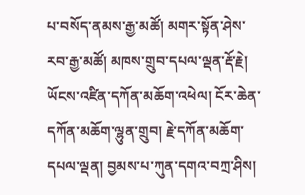པ་བསོད་ནམས་རྒྱ་མཚོ། མགར་སྟོན་ཤེས་རབ་རྒྱ་མཚོ། མཁས་གྲུབ་དཔལ་ལྡན་རྡོ་རྗེ། ཡོངས་འཛིན་དཀོན་མཆོག་འཕེལ། ངོར་ཆེན་དཀོན་མཆོག་ལྷུན་གྲུབ། རྗེ་དཀོན་མཆོག་དཔལ་ལྡན། བྱམས་པ་ཀུན་དགའ་བཀྲ་ཤིས།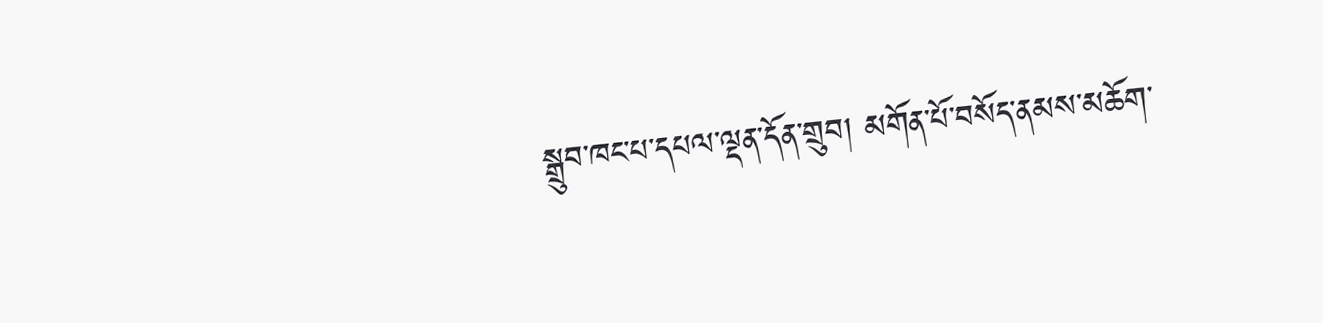སྒྲུབ་ཁང་པ་དཔལ་ལྡན་དོན་གྲུབ། མགོན་པོ་བསོད་ནམས་མཆོག་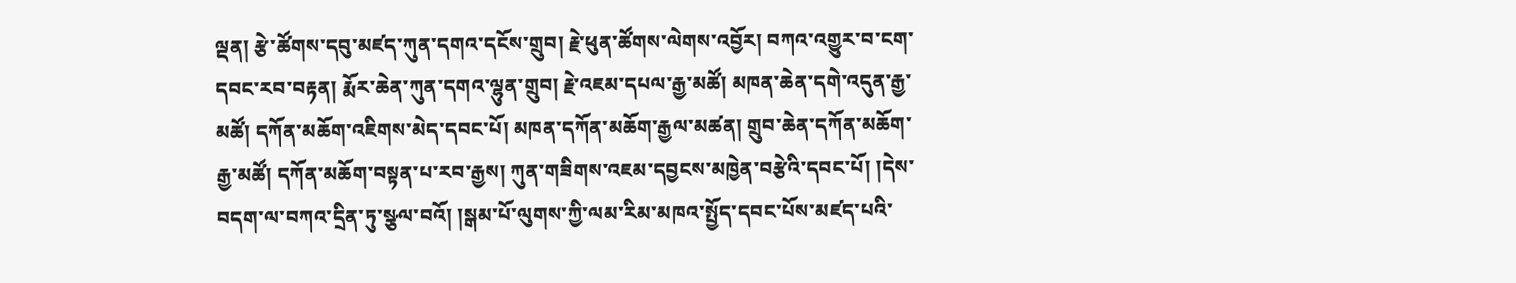ལྡན། རྩེ་ཚོགས་དབུ་མཛད་ཀུན་དགའ་དངོས་གྲུབ། རྗེ་ཕུན་ཚོགས་ལེགས་འབྱོར། བཀའ་འགྱུར་བ་ངག་དབང་རབ་བརྟན། རྨོར་ཆེན་ཀུན་དགའ་ལྷུན་གྲུབ། རྗེ་འཇམ་དཔལ་རྒྱ་མཚོ། མཁན་ཆེན་དགེ་འདུན་རྒྱ་མཚོ། དཀོན་མཆོག་འཇིགས་མེད་དབང་པོ། མཁན་དཀོན་མཆོག་རྒྱལ་མཚན། གྲུབ་ཆེན་དཀོན་མཆོག་རྒྱ་མཚོ། དཀོན་མཆོག་བསྟན་པ་རབ་རྒྱས། ཀུན་གཟིགས་འཇམ་དབྱངས་མཁྱེན་བརྩེའི་དབང་པོ། །དེས་བདག་ལ་བཀའ་དྲིན་ཏུ་སྩལ་བའོ། །སྒམ་པོ་ལུགས་ཀྱི་ལམ་རིམ་མཁའ་སྤྱོད་དབང་པོས་མཛད་པའི་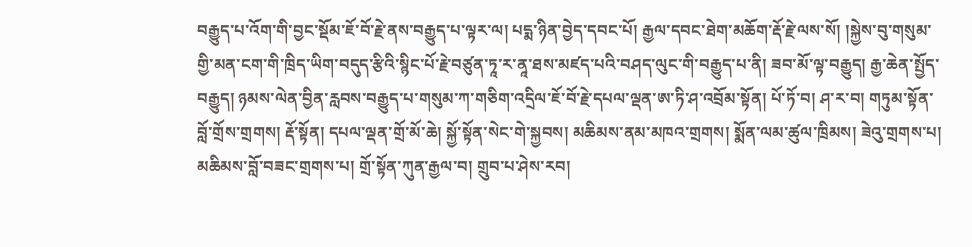བརྒྱུད་པ་འོག་གི་བྱང་སྡོམ་ཇོ་བོ་རྗེ་ནས་བརྒྱུད་པ་ལྟར་ལ། པདྨ་ཉིན་བྱེད་དབང་པོ། རྒྱལ་དབང་ཐེག་མཆོག་རྡོ་རྗེ་ལས་སོ། །སྐྱེས་བུ་གསུམ་གྱི་མན་ངག་གི་ཁྲིད་ཡིག་བདུད་རྩིའི་སྙིང་པོ་རྗེ་བཙུན་ཏཱ་ར་ནཱ་ཐས་མཛད་པའི་བཤད་ལུང་གི་བརྒྱུད་པ་ནི། ཟབ་མོ་ལྟ་བརྒྱུད། རྒྱ་ཆེན་སྤྱོད་བརྒྱུད། ཉམས་ལེན་བྱིན་རླབས་བརྒྱུད་པ་གསུམ་ཀ་གཅིག་འདྲིལ་ཇོ་བོ་རྗེ་དཔལ་ལྡན་ཨ་ཏི་ཤ་འབྲོམ་སྟོན། པོ་ཏོ་བ། ཤ་ར་བ། གཏུམ་སྟོན་བློ་གྲོས་གྲགས། རྡོ་སྟོན། དཔལ་ལྡན་གྲོ་མོ་ཆེ། སྐྱོ་སྟོན་སེང་གེ་སྐྱབས། མཆིམས་ནམ་མཁའ་གྲགས། སྨོན་ལམ་ཚུལ་ཁྲིམས། ཟེའུ་གྲགས་པ། མཆིམས་བློ་བཟང་གྲགས་པ། གྲོ་སྟོན་ཀུན་རྒྱལ་བ། གྲུབ་པ་ཤེས་རབ།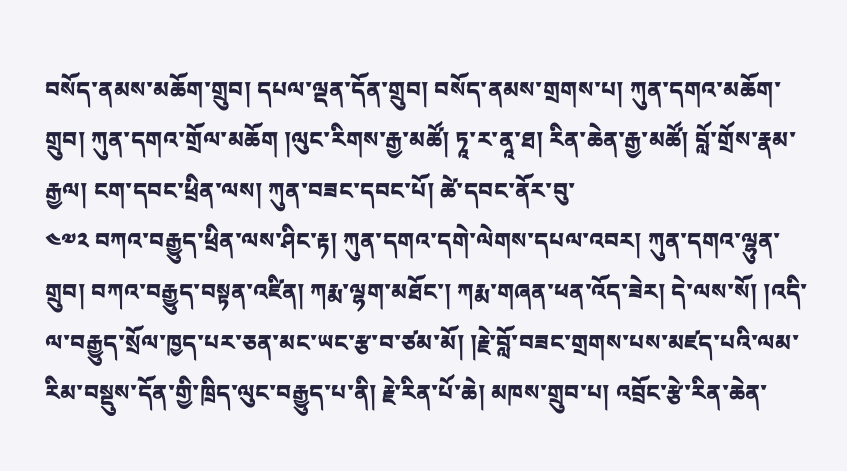བསོད་ནམས་མཆོག་གྲུབ། དཔལ་ལྡན་དོན་གྲུབ། བསོད་ནམས་གྲགས་པ། ཀུན་དགའ་མཆོག་གྲུབ། ཀུན་དགའ་གྲོལ་མཆོག །ལུང་རིགས་རྒྱ་མཚོ། ཏཱ་ར་ནཱ་ཐ། རིན་ཆེན་རྒྱ་མཚོ། བློ་གྲོས་རྣམ་རྒྱལ། ངག་དབང་ཕྲིན་ལས། ཀུན་བཟང་དབང་པོ། ཚེ་དབང་ནོར་བུ་
༤༧༢ བཀའ་བརྒྱུད་ཕྲིན་ལས་ཤིང་རྟ། ཀུན་དགའ་དགེ་ལེགས་དཔལ་འབར། ཀུན་དགའ་ལྷུན་གྲུབ། བཀའ་བརྒྱུད་བསྟན་འཛིན། ཀརྨ་ལྷག་མཐོང་། ཀརྨ་གཞན་ཕན་འོད་ཟེར། དེ་ལས་སོ། །འདི་ལ་བརྒྱུད་སྲོལ་ཁྱད་པར་ཅན་མང་ཡང་རྩ་བ་ཙམ་མོ། །རྗེ་བློ་བཟང་གྲགས་པས་མཛད་པའི་ལམ་རིམ་བསྡུས་དོན་གྱི་ཁྲིད་ལུང་བརྒྱུད་པ་ནི། རྗེ་རིན་པོ་ཆེ། མཁས་གྲུབ་པ། འབྲོང་རྩེ་རིན་ཆེན་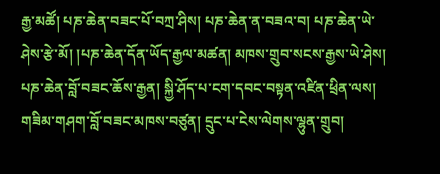རྒྱ་མཚོ། པཎ་ཆེན་བཟང་པོ་བཀྲ་ཤིས། པཎ་ཆེན་ན་བཟའ་བ། པཎ་ཆེན་ཡེ་ཤེས་རྩེ་མོ། །པཎ་ཆེན་དོན་ཡོད་རྒྱལ་མཚན། མཁས་གྲུབ་སངས་རྒྱས་ཡེ་ཤེས། པཎ་ཆེན་བློ་བཟང་ཆོས་རྒྱན། སྐྱི་ཤོད་པ་ངག་དབང་བསྟན་འཛིན་ཕྲིན་ལས། གཟིམ་གཤག་བློ་བཟང་མཁས་བཙུན། དྲུང་པ་ངེས་ལེགས་ལྷུན་གྲུབ།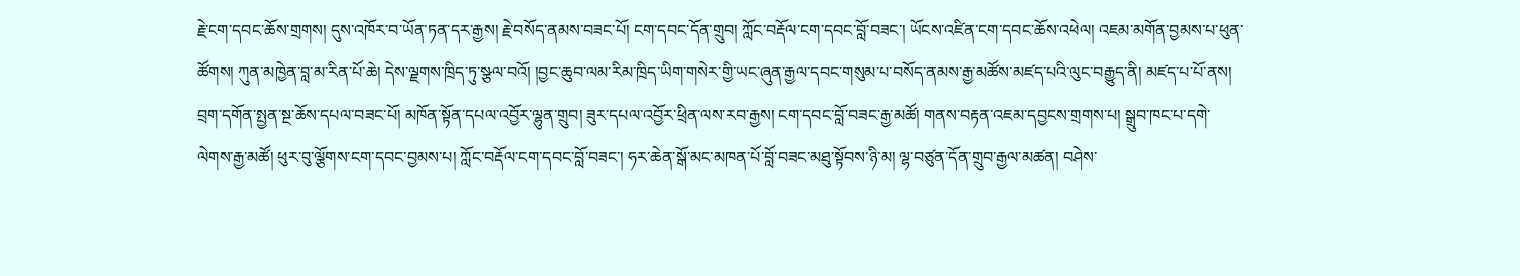རྗེ་ངག་དབང་ཆོས་གྲགས། དུས་འཁོར་བ་ཡོན་ཏན་དར་རྒྱས། རྗེ་བསོད་ནམས་བཟང་པོ། ངག་དབང་དོན་གྲུབ། ཀློང་བརྡོལ་ངག་དབང་བློ་བཟང་། ཡོངས་འཛིན་ངག་དབང་ཆོས་འཕེལ། འཇམ་མགོན་བྱམས་པ་ཕུན་ཚོགས། ཀུན་མཁྱེན་བླ་མ་རིན་པོ་ཆེ། དེས་ལྗགས་ཁྲིད་ཏུ་སྩལ་བའོ། །བྱང་ཆུབ་ལམ་རིམ་ཁྲིད་ཡིག་གསེར་གྱི་ཡང་ཞུན་རྒྱལ་དབང་གསུམ་པ་བསོད་ནམས་རྒྱ་མཚོས་མཛད་པའི་ལུང་བརྒྱུད་ནི། མཛད་པ་པོ་ནས། བྲག་དགོན་སྤྱན་སྔ་ཆོས་དཔལ་བཟང་པོ། མཁོན་སྟོན་དཔལ་འབྱོར་ལྷུན་གྲུབ། ཟུར་དཔལ་འབྱོར་ཕྲིན་ལས་རབ་རྒྱས། ངག་དབང་བློ་བཟང་རྒྱ་མཚོ། གནས་བརྟན་འཇམ་དབྱངས་གྲགས་པ། སྒྲུབ་ཁང་པ་དགེ་ལེགས་རྒྱ་མཚོ། ཕུར་བུ་ལྕོགས་ངག་དབང་བྱམས་པ། ཀློང་བརྡོལ་ངག་དབང་བློ་བཟང་། ཧར་ཆེན་སྒོ་མང་མཁན་པོ་བློ་བཟང་མཐུ་སྟོབས་ཉི་མ། ལྷ་བཙུན་དོན་གྲུབ་རྒྱལ་མཚན། བཤེས་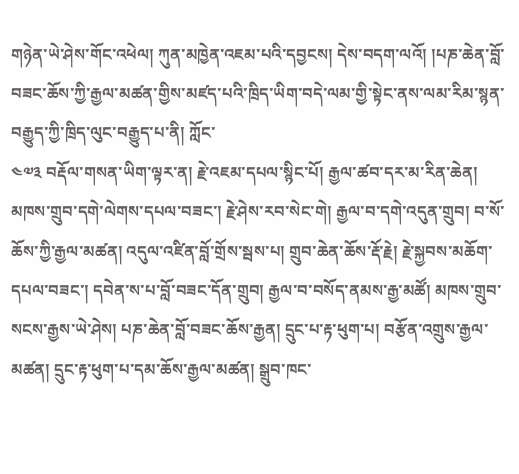གཉེན་ཡེ་ཤེས་གོང་འཕེལ། ཀུན་མཁྱེན་འཇམ་པའི་དབྱངས། དེས་བདག་ལའོ། །པཎ་ཆེན་བློ་བཟང་ཆོས་ཀྱི་རྒྱལ་མཚན་གྱིས་མཛད་པའི་ཁྲིད་ཡིག་བདེ་ལམ་གྱི་སྟེང་ནས་ལམ་རིམ་སྙན་བརྒྱུད་ཀྱི་ཁྲིད་ལུང་བརྒྱུད་པ་ནི། ཀློང་
༤༧༣ བརྡོལ་གསན་ཡིག་ལྟར་ན། རྗེ་འཇམ་དཔལ་སྙིང་པོ། རྒྱལ་ཚབ་དར་མ་རིན་ཆེན། མཁས་གྲུབ་དགེ་ལེགས་དཔལ་བཟང་། རྗེ་ཤེས་རབ་སེང་གེ། རྒྱལ་བ་དགེ་འདུན་གྲུབ། བ་སོ་ཆོས་ཀྱི་རྒྱལ་མཚན། འདུལ་འཛིན་བློ་གྲོས་སྦས་པ། གྲུབ་ཆེན་ཆོས་རྡོ་རྗེ། རྗེ་སྐྱབས་མཆོག་དཔལ་བཟང་། དབེན་ས་པ་བློ་བཟང་དོན་གྲུབ། རྒྱལ་བ་བསོད་ནམས་རྒྱ་མཚོ། མཁས་གྲུབ་སངས་རྒྱས་ཡེ་ཤེས། པཎ་ཆེན་བློ་བཟང་ཆོས་རྒྱན། དྲུང་པ་རྟ་ཕུག་པ། བརྩོན་འགྲུས་རྒྱལ་མཚན། དྲུང་རྟ་ཕུག་པ་དམ་ཆོས་རྒྱལ་མཚན། སྒྲུབ་ཁང་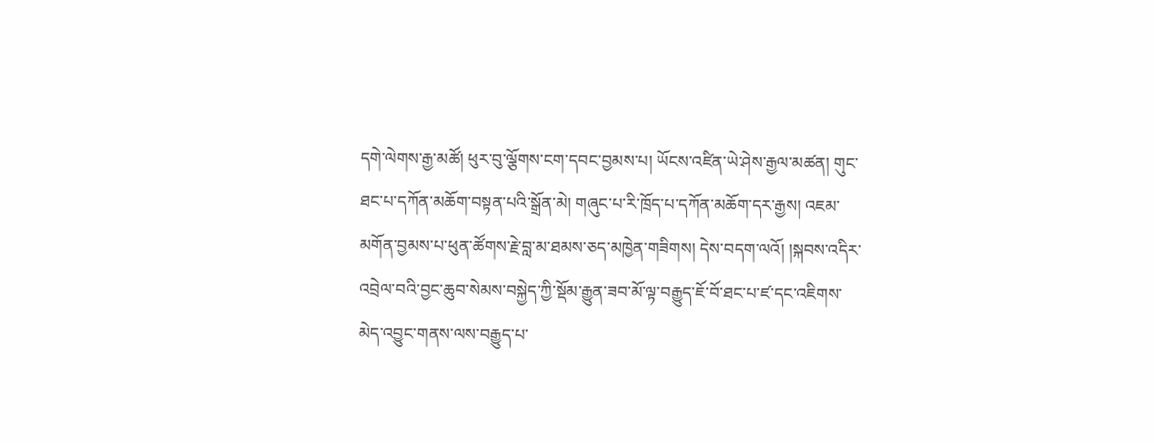དགེ་ལེགས་རྒྱ་མཚོ། ཕུར་བུ་ལྕོགས་ངག་དབང་བྱམས་པ། ཡོངས་འཛིན་ཡེ་ཤེས་རྒྱལ་མཚན། གུང་ཐང་པ་དཀོན་མཆོག་བསྟན་པའི་སྒྲོན་མེ། གཞུང་པ་རི་ཁྲོད་པ་དཀོན་མཆོག་དར་རྒྱས། འཇམ་མགོན་བྱམས་པ་ཕུན་ཚོགས་རྗེ་བླ་མ་ཐམས་ཅད་མཁྱེན་གཟིགས། དེས་བདག་ལའོ། །སྐབས་འདིར་འབྲེལ་བའི་བྱང་ཆུབ་སེམས་བསྐྱེད་ཀྱི་སྡོམ་རྒྱུན་ཟབ་མོ་ལྟ་བརྒྱུད་ཇོ་བོ་ཐང་པ་ཛ་དང་འཇིགས་མེད་འབྱུང་གནས་ལས་བརྒྱུད་པ་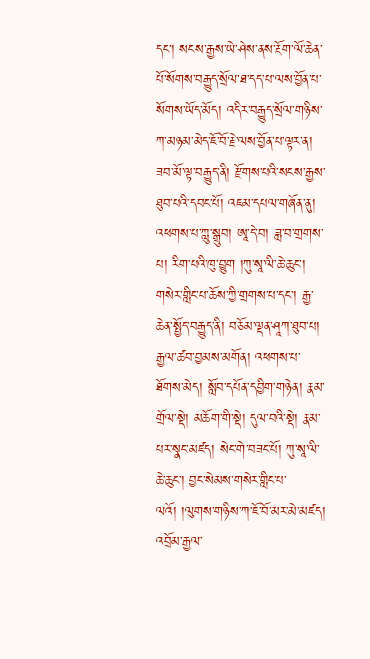དང་། སངས་རྒྱས་ཡེ་ཤེས་ནས་རྔོག་ལོ་ཆེན་པོ་སོགས་བརྒྱུད་སྲོལ་ཐ་དད་པ་ལས་བྱོན་པ་སོགས་ཡོད་མོད། འདིར་བརྒྱུད་སྲོལ་གཉིས་ཀ་མཉམ་མེད་ཇོ་བོ་རྗེ་ལས་བྱོན་པ་ལྟར་ན། ཟབ་མོ་ལྟ་བརྒྱུད་ནི། རྫོགས་པའི་སངས་རྒྱས་ཐུབ་པའི་དབང་པོ། འཇམ་དཔལ་གཞོན་ནུ། འཕགས་པ་ཀླུ་སྒྲུབ། ཨཱ་དེ་བ། ཟླ་བ་གྲགས་པ། རིག་པའི་ཁུ་བྱུག །ཀུ་སཱ་ལི་ཆེ་ཆུང་། གསེར་གླིང་པ་ཆོས་ཀྱི་གྲགས་པ་དང་། རྒྱ་ཆེན་སྤྱོད་བརྒྱུད་ནི། བཅོམ་ལྡན་ཤཱཀ་ཐུབ་པ། རྒྱལ་ཚབ་བྱམས་མགོན། འཕགས་པ་ཐོགས་མེད། སློབ་དཔོན་དབྱིག་གཉེན། རྣམ་གྲོལ་སྡེ། མཆོག་གི་སྡེ། དུལ་བའི་སྡེ། རྣམ་པར་སྣང་མཛད། སེང་གེ་བཟང་པོ། ཀུ་སཱ་ལི་ཆེ་ཆུང་། བྱང་སེམས་གསེར་གླིང་པ་ལའོ། །ལུགས་གཉིས་ཀ་ཇོ་བོ་མར་མེ་མཛད། འབྲོམ་རྒྱལ་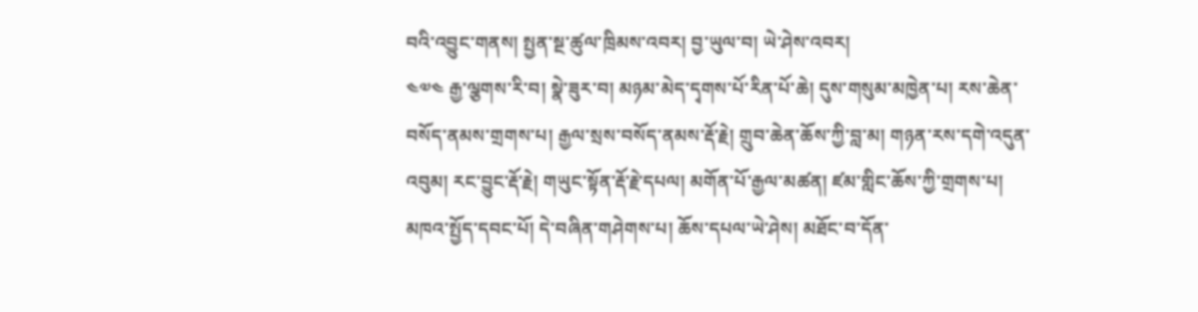བའི་འབྱུང་གནས། སྤྱན་སྔ་ཚུལ་ཁྲིམས་འབར། བྱ་ཡུལ་བ། ཡེ་ཤེས་འབར།
༤༧༤ རྒྱ་ལྕགས་རི་བ། སྣེ་ཟུར་བ། མཉམ་མེད་དྭགས་པོ་རིན་པོ་ཆེ། དུས་གསུམ་མཁྱེན་པ། རས་ཆེན་བསོད་ནམས་གྲགས་པ། རྒྱལ་སྲས་བསོད་ནམས་རྡོ་རྗེ། གྲུབ་ཆེན་ཆོས་ཀྱི་བླ་མ། གཉན་རས་དགེ་འདུན་འབུམ། རང་བྱུང་རྡོ་རྗེ། གཡུང་སྟོན་རྡོ་རྗེ་དཔལ། མགོན་པོ་རྒྱལ་མཚན། ཛམ་གླིང་ཆོས་ཀྱི་གྲགས་པ། མཁའ་སྤྱོད་དབང་པོ། དེ་བཞིན་གཤེགས་པ། ཆོས་དཔལ་ཡེ་ཤེས། མཐོང་བ་དོན་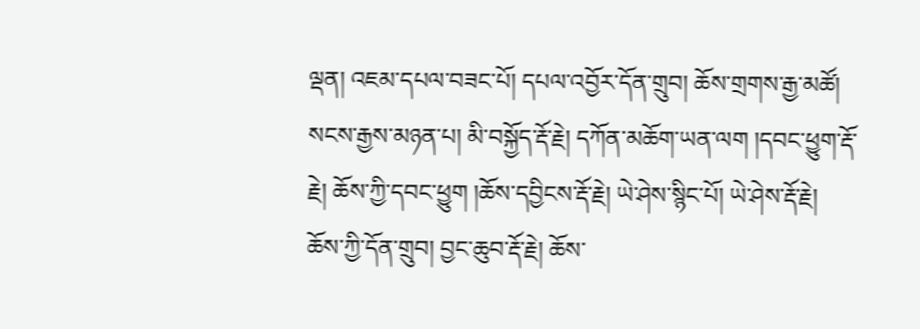ལྡན། འཇམ་དཔལ་བཟང་པོ། དཔལ་འབྱོར་དོན་གྲུབ། ཆོས་གྲགས་རྒྱ་མཚོ། སངས་རྒྱས་མཉན་པ། མི་བསྐྱོད་རྡོ་རྗེ། དཀོན་མཆོག་ཡན་ལག །དབང་ཕྱུག་རྡོ་རྗེ། ཆོས་ཀྱི་དབང་ཕྱུག །ཆོས་དབྱིངས་རྡོ་རྗེ། ཡེ་ཤེས་སྙིང་པོ། ཡེ་ཤེས་རྡོ་རྗེ། ཆོས་ཀྱི་དོན་གྲུབ། བྱང་ཆུབ་རྡོ་རྗེ། ཆོས་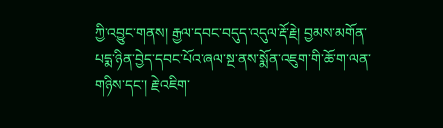ཀྱི་འབྱུང་གནས། རྒྱལ་དབང་བདུད་འདུལ་རྡོ་རྗེ། བྱམས་མགོན་པདྨ་ཉིན་བྱེད་དབང་པོའ་ཞལ་སྔ་ནས་སྨོན་འཇུག་གི་ཆོ་ག་ལན་གཉིས་དང་། རྗེ་འཇིག་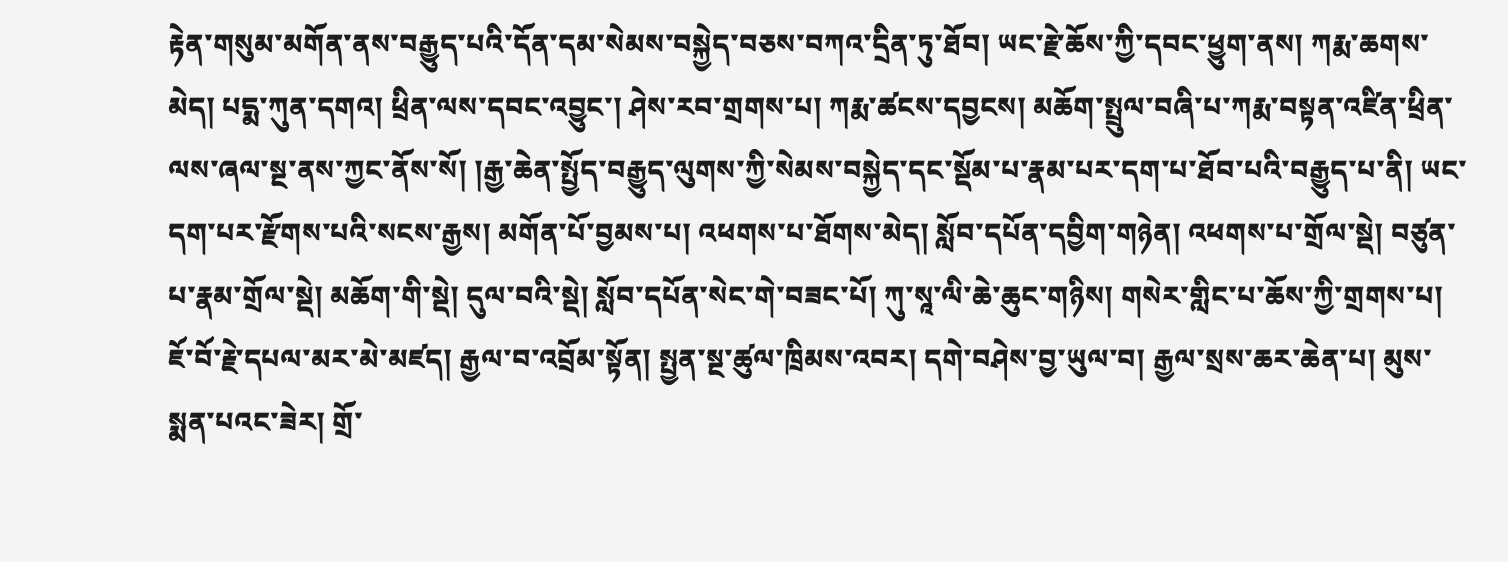རྟེན་གསུམ་མགོན་ནས་བརྒྱུད་པའི་དོན་དམ་སེམས་བསྐྱེད་བཅས་བཀའ་དྲིན་ཏུ་ཐོབ། ཡང་རྗེ་ཆོས་ཀྱི་དབང་ཕྱུག་ནས། ཀརྨ་ཆགས་མེད། པདྨ་ཀུན་དགའ། ཕྲིན་ལས་དབང་འབྱུང་། ཤེས་རབ་གྲགས་པ། ཀརྨ་ཚངས་དབྱངས། མཆོག་སྤྲུལ་བཞི་པ་ཀརྨ་བསྟན་འཛིན་ཕྲིན་ལས་ཞལ་སྔ་ནས་ཀྱང་ནོས་སོ། །རྒྱ་ཆེན་སྤྱོད་བརྒྱུད་ལུགས་ཀྱི་སེམས་བསྐྱེད་དང་སྡོམ་པ་རྣམ་པར་དག་པ་ཐོབ་པའི་བརྒྱུད་པ་ནི། ཡང་དག་པར་རྫོགས་པའི་སངས་རྒྱས། མགོན་པོ་བྱམས་པ། འཕགས་པ་ཐོགས་མེད། སློབ་དཔོན་དབྱིག་གཉེན། འཕགས་པ་གྲོལ་སྡེ། བཙུན་པ་རྣམ་གྲོལ་སྡེ། མཆོག་གི་སྡེ། དུལ་བའི་སྡེ། སློབ་དཔོན་སེང་གེ་བཟང་པོ། ཀུ་སཱ་ལི་ཆེ་ཆུང་གཉིས། གསེར་གླིང་པ་ཆོས་ཀྱི་གྲགས་པ། ཇོ་བོ་རྗེ་དཔལ་མར་མེ་མཛད། རྒྱལ་བ་འབྲོམ་སྟོན། སྤྱན་སྔ་ཚུལ་ཁྲིམས་འབར། དགེ་བཤེས་བྱ་ཡུལ་བ། རྒྱལ་སྲས་ཆར་ཆེན་པ། མུས་སྨན་པའང་ཟེར། གྲོ་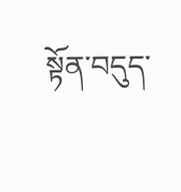སྟོན་བདུད་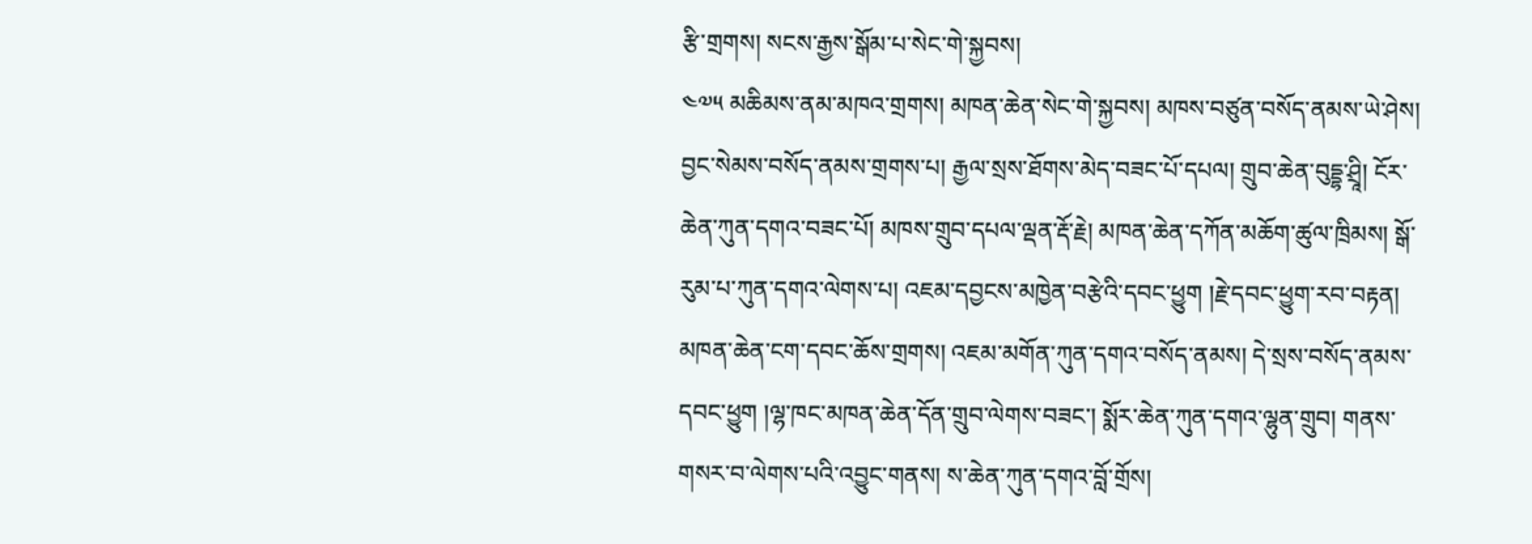རྩི་གྲགས། སངས་རྒྱས་སྒོམ་པ་སེང་གེ་སྐྱབས།
༤༧༥ མཆིམས་ནམ་མཁའ་གྲགས། མཁན་ཆེན་སེང་གེ་སྐྱབས། མཁས་བཙུན་བསོད་ནམས་ཡེ་ཤེས། བྱང་སེམས་བསོད་ནམས་གྲགས་པ། རྒྱལ་སྲས་ཐོགས་མེད་བཟང་པོ་དཔལ། གྲུབ་ཆེན་བུདྡྷ་ཤྲཱི། ངོར་ཆེན་ཀུན་དགའ་བཟང་པོ། མཁས་གྲུབ་དཔལ་ལྡན་རྡོ་རྗེ། མཁན་ཆེན་དཀོན་མཆོག་ཚུལ་ཁྲིམས། སྒོ་རུམ་པ་ཀུན་དགའ་ལེགས་པ། འཇམ་དབྱངས་མཁྱེན་བརྩེའི་དབང་ཕྱུག །རྗེ་དབང་ཕྱུག་རབ་བརྟན། མཁན་ཆེན་ངག་དབང་ཆོས་གྲགས། འཇམ་མགོན་ཀུན་དགའ་བསོད་ནམས། དེ་སྲས་བསོད་ནམས་དབང་ཕྱུག །ལྷ་ཁང་མཁན་ཆེན་དོན་གྲུབ་ལེགས་བཟང་། སྨོར་ཆེན་ཀུན་དགའ་ལྷུན་གྲུབ། གནས་གསར་བ་ལེགས་པའི་འབྱུང་གནས། ས་ཆེན་ཀུན་དགའ་བློ་གྲོས།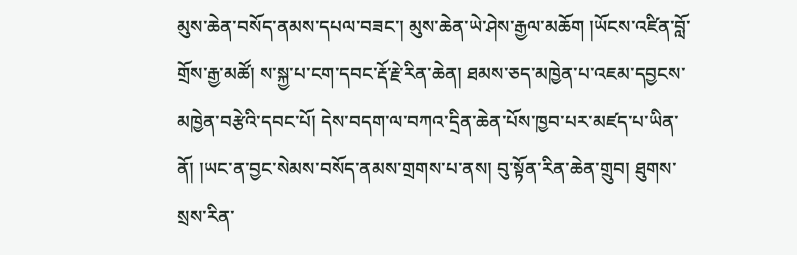མུས་ཆེན་བསོད་ནམས་དཔལ་བཟང་། མུས་ཆེན་ཡེ་ཤེས་རྒྱལ་མཆོག །ཡོངས་འཛིན་བློ་གྲོས་རྒྱ་མཚོ། ས་སྐྱ་པ་ངག་དབང་རྡོ་རྗེ་རིན་ཆེན། ཐམས་ཅད་མཁྱེན་པ་འཇམ་དབྱངས་མཁྱེན་བརྩེའི་དབང་པོ། དེས་བདག་ལ་བཀའ་དྲིན་ཆེན་པོས་ཁྱབ་པར་མཛད་པ་ཡིན་ནོ། །ཡང་ན་བྱང་སེམས་བསོད་ནམས་གྲགས་པ་ནས། བུ་སྟོན་རིན་ཆེན་གྲུབ། ཐུགས་སྲས་རིན་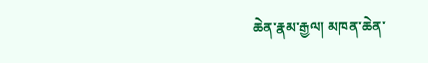ཆེན་རྣམ་རྒྱལ། མཁན་ཆེན་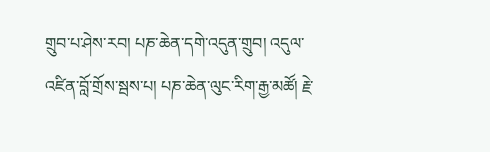གྲུབ་པ་ཤེས་རབ། པཎ་ཆེན་དགེ་འདུན་གྲུབ། འདུལ་འཛིན་བློ་གྲོས་སྦས་པ། པཎ་ཆེན་ལུང་རིག་རྒྱ་མཚོ། རྗེ་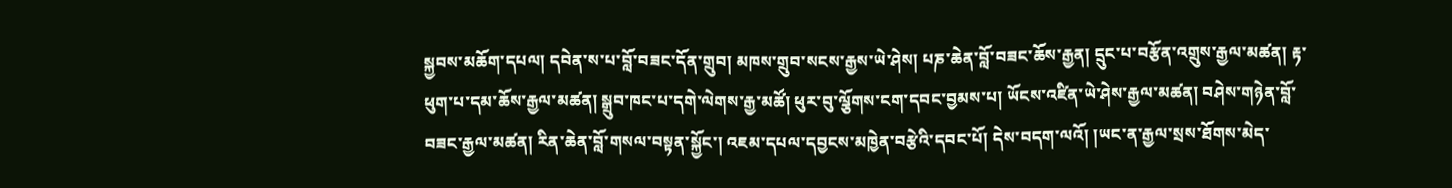སྐྱབས་མཆོག་དཔལ། དབེན་ས་པ་བློ་བཟང་དོན་གྲུབ། མཁས་གྲུབ་སངས་རྒྱས་ཡེ་ཤེས། པཎ་ཆེན་བློ་བཟང་ཆོས་རྒྱན། དྲུང་པ་བརྩོན་འགྲུས་རྒྱལ་མཚན། རྟ་ཕུག་པ་དམ་ཆོས་རྒྱལ་མཚན། སྒྲུབ་ཁང་པ་དགེ་ལེགས་རྒྱ་མཚོ། ཕུར་བུ་ལྕོགས་ངག་དབང་བྱམས་པ། ཡོངས་འཛིན་ཡེ་ཤེས་རྒྱལ་མཚན། བཤེས་གཉེན་བློ་བཟང་རྒྱལ་མཚན། རིན་ཆེན་བློ་གསལ་བསྟན་སྐྱོང་། འཇམ་དཔལ་དབྱངས་མཁྱེན་བརྩེའི་དབང་པོ། དེས་བདག་ལའོ། །ཡང་ན་རྒྱལ་སྲས་ཐོགས་མེད་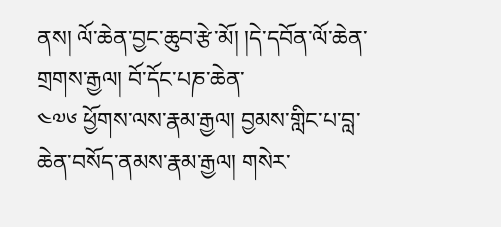ནས། ལོ་ཆེན་བྱང་ཆུབ་རྩེ་མོ། །དེ་དབོན་ལོ་ཆེན་གྲགས་རྒྱལ། བོ་དོང་པཎ་ཆེན་
༤༧༦ ཕྱོགས་ལས་རྣམ་རྒྱལ། བྱམས་གླིང་པ་བླ་ཆེན་བསོད་ནམས་རྣམ་རྒྱལ། གསེར་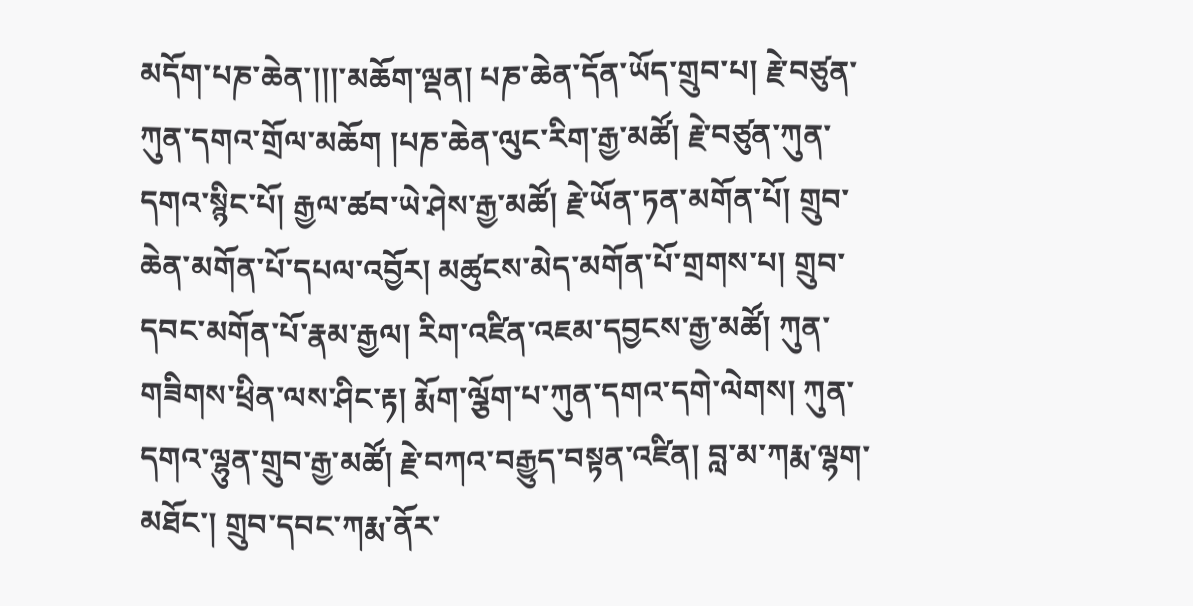མདོག་པཎ་ཆེན་།།།་མཆོག་ལྡན། པཎ་ཆེན་དོན་ཡོད་གྲུབ་པ། རྗེ་བཙུན་ཀུན་དགའ་གྲོལ་མཆོག །པཎ་ཆེན་ལུང་རིག་རྒྱ་མཚོ། རྗེ་བཙུན་ཀུན་དགའ་སྙིང་པོ། རྒྱལ་ཚབ་ཡེ་ཤེས་རྒྱ་མཚོ། རྗེ་ཡོན་ཏན་མགོན་པོ། གྲུབ་ཆེན་མགོན་པོ་དཔལ་འབྱོར། མཚུངས་མེད་མགོན་པོ་གྲགས་པ། གྲུབ་དབང་མགོན་པོ་རྣམ་རྒྱལ། རིག་འཛིན་འཇམ་དབྱངས་རྒྱ་མཚོ། ཀུན་གཟིགས་ཕྲིན་ལས་ཤིང་རྟ། རྨོག་ལྕོག་པ་ཀུན་དགའ་དགེ་ལེགས། ཀུན་དགའ་ལྷུན་གྲུབ་རྒྱ་མཚོ། རྗེ་བཀའ་བརྒྱུད་བསྟན་འཛིན། བླ་མ་ཀརྨ་ལྷག་མཐོང་། གྲུབ་དབང་ཀརྨ་ནོར་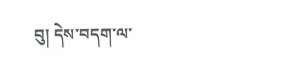བུ། དེས་བདག་ལ་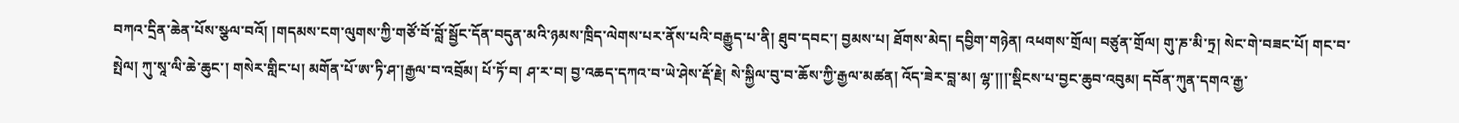བཀའ་དྲིན་ཆེན་པོས་སྩལ་བའོ། །གདམས་ངག་ལུགས་ཀྱི་གཙོ་བོ་བློ་སྦྱོང་དོན་བདུན་མའི་ཉམས་ཁྲིད་ལེགས་པར་ནོས་པའི་བརྒྱུད་པ་ནི། ཐུབ་དབང་། བྱམས་པ། ཐོགས་མེད། དབྱིག་གཉེན། འཕགས་གྲོལ། བཙུན་གྲོལ། གུ་ཎ་མི་ཏྲ། སེང་གེ་བཟང་པོ། གང་བ་སྤེལ། ཀུ་སཱ་ལི་ཆེ་ཆུང་། གསེར་གླིང་པ། མགོན་པོ་ཨ་ཏི་ཤ་།རྒྱལ་བ་འབྲོམ། པོ་ཏོ་བ། ཤ་ར་བ། བྱ་འཆད་དཀའ་བ་ཡེ་ཤེས་རྡོ་རྗེ། སེ་སྐྱིལ་བུ་བ་ཆོས་ཀྱི་རྒྱལ་མཚན། འོད་ཟེར་བླ་མ། ལྷ་།།།་སྡིངས་པ་བྱང་ཆུབ་འབུམ། དབོན་ཀུན་དགའ་རྒྱ་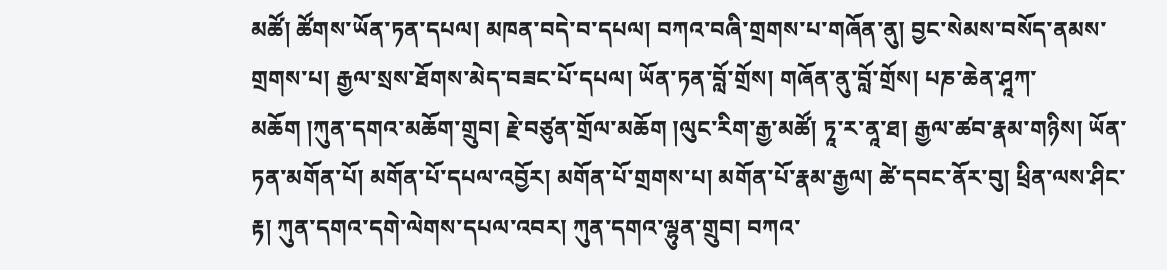མཚོ། ཚོགས་ཡོན་ཏན་དཔལ། མཁན་བདེ་བ་དཔལ། བཀའ་བཞི་གྲགས་པ་གཞོན་ནུ། བྱང་སེམས་བསོད་ནམས་གྲགས་པ། རྒྱལ་སྲས་ཐོགས་མེད་བཟང་པོ་དཔལ། ཡོན་ཏན་བློ་གྲོས། གཞོན་ནུ་བློ་གྲོས། པཎ་ཆེན་ཤཱཀ་མཆོག །ཀུན་དགའ་མཆོག་གྲུབ། རྗེ་བཙུན་གྲོལ་མཆོག །ལུང་རིག་རྒྱ་མཚོ། ཏཱ་ར་ནཱ་ཐ། རྒྱལ་ཚབ་རྣམ་གཉིས། ཡོན་ཏན་མགོན་པོ། མགོན་པོ་དཔལ་འབྱོར། མགོན་པོ་གྲགས་པ། མགོན་པོ་རྣམ་རྒྱལ། ཚེ་དབང་ནོར་བུ། ཕྲིན་ལས་ཤིང་རྟ། ཀུན་དགའ་དགེ་ལེགས་དཔལ་འབར། ཀུན་དགའ་ལྷུན་གྲུབ། བཀའ་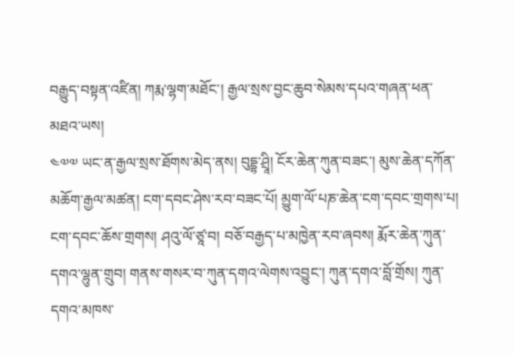བརྒྱུད་བསྟན་འཛིན། ཀརྨ་ལྷག་མཐོང་། རྒྱལ་སྲས་བྱང་ཆུབ་སེམས་དཔའ་གཞན་ཕན་མཐའ་ཡས།
༤༧༧ ཡང་ན་རྒྱལ་སྲས་ཐོགས་མེད་ནས། བུདྡྷ་ཤྲཱི། ངོར་ཆེན་ཀུན་བཟང་། མུས་ཆེན་དཀོན་མཆོག་རྒྱལ་མཚན། ངག་དབང་ཤེས་རབ་བཟང་པོ། མྱུག་ལོ་པཎ་ཆེན་ངག་དབང་གྲགས་པ། ངག་དབང་ཆོས་གྲགས། ཤའུ་ལོ་ཙཱ་བ། བཅོ་བརྒྱད་པ་མཁྱེན་རབ་ཞབས། རྨོར་ཆེན་ཀུན་དགའ་ལྷུན་གྲུབ། གནས་གསར་བ་ཀུན་དགའ་ལེགས་འབྱུང་། ཀུན་དགའ་བློ་གྲོས། ཀུན་དགའ་མཁས་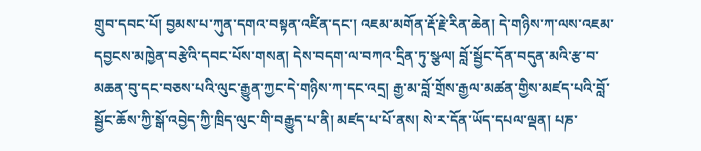གྲུབ་དབང་པོ། བྱམས་པ་ཀུན་དགའ་བསྟན་འཛིན་དང་། འཇམ་མགོན་རྡོ་རྗེ་རིན་ཆེན། དེ་གཉིས་ཀ་ལས་འཇམ་དབྱངས་མཁྱེན་བརྩེའི་དབང་པོས་གསན། དེས་བདག་ལ་བཀའ་དྲིན་ཏུ་སྩལ། བློ་སྦྱོང་དོན་བདུན་མའི་རྩ་བ་མཆན་བུ་དང་བཅས་པའི་ལུང་རྒྱུན་ཀྱང་དེ་གཉིས་ཀ་དང་འདྲ། རྒྱ་མ་བློ་གྲོས་རྒྱལ་མཚན་གྱིས་མཛད་པའི་བློ་སྦྱོང་ཆོས་ཀྱི་སྒོ་འབྱེད་ཀྱི་ཁྲིད་ལུང་གི་བརྒྱུད་པ་ནི། མཛད་པ་པོ་ནས། སེ་ར་དོན་ཡོད་དཔལ་ལྡན། པཎ་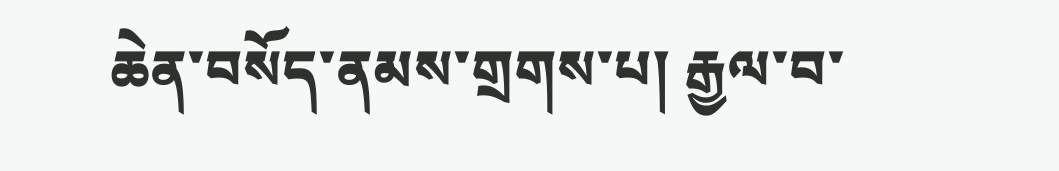ཆེན་བསོད་ནམས་གྲགས་པ། རྒྱལ་བ་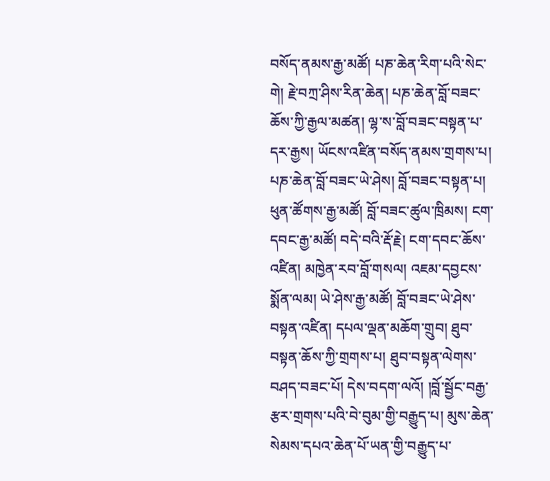བསོད་ནམས་རྒྱ་མཚོ། པཎ་ཆེན་རིག་པའི་སེང་གེ། རྗེ་བཀྲ་ཤིས་རིན་ཆེན། པཎ་ཆེན་བློ་བཟང་ཆོས་ཀྱི་རྒྱལ་མཚན། ལྷ་ས་བློ་བཟང་བསྟན་པ་དར་རྒྱས། ཡོངས་འཛིན་བསོད་ནམས་གྲགས་པ། པཎ་ཆེན་བློ་བཟང་ཡེ་ཤེས། བློ་བཟང་བསྟན་པ། ཕུན་ཚོགས་རྒྱ་མཚོ། བློ་བཟང་ཚུལ་ཁྲིམས། ངག་དབང་རྒྱ་མཚོ། བདེ་བའི་རྡོ་རྗེ། ངག་དབང་ཆོས་འཛིན། མཁྱེན་རབ་བློ་གསལ། འཇམ་དབྱངས་སྨོན་ལམ། ཡེ་ཤེས་རྒྱ་མཚོ། བློ་བཟང་ཡེ་ཤེས་བསྟན་འཛིན། དཔལ་ལྡན་མཆོག་གྲུབ། ཐུབ་བསྟན་ཆོས་ཀྱི་གྲགས་པ། ཐུབ་བསྟན་ལེགས་བཤད་བཟང་པོ། དེས་བདག་ལའོ། །བློ་སྦྱོང་བརྒྱ་རྩར་གྲགས་པའི་བེ་བུམ་གྱི་བརྒྱུད་པ། མུས་ཆེན་སེམས་དཔའ་ཆེན་པོ་ཡན་གྱི་བརྒྱུད་པ་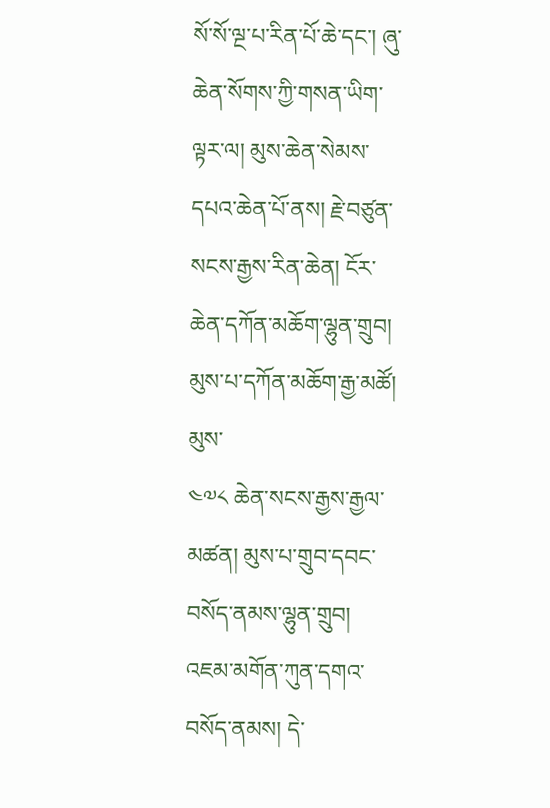སོ་སོ་ལྔ་པ་རིན་པོ་ཆེ་དང་། ཞུ་ཆེན་སོགས་ཀྱི་གསན་ཡིག་ལྟར་ལ། མུས་ཆེན་སེམས་དཔའ་ཆེན་པོ་ནས། རྗེ་བཙུན་སངས་རྒྱས་རིན་ཆེན། ངོར་ཆེན་དཀོན་མཆོག་ལྷུན་གྲུབ། མུས་པ་དཀོན་མཆོག་རྒྱ་མཚོ། མུས་
༤༧༨ ཆེན་སངས་རྒྱས་རྒྱལ་མཚན། མུས་པ་གྲུབ་དབང་བསོད་ནམས་ལྷུན་གྲུབ། འཇམ་མགོན་ཀུན་དགའ་བསོད་ནམས། དེ་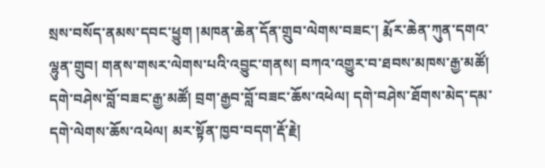སྲས་བསོད་ནམས་དབང་ཕྱུག །མཁན་ཆེན་དོན་གྲུབ་ལེགས་བཟང་། རྨོར་ཆེན་ཀུན་དགའ་ལྷུན་གྲུབ། གནས་གསར་ལེགས་པའི་འབྱུང་གནས། བཀའ་འགྱུར་བ་ཐབས་མཁས་རྒྱ་མཚོ། དགེ་བཤེས་བློ་བཟང་རྒྱ་མཚོ། བྲག་རྒྱབ་བློ་བཟང་ཆོས་འཕེལ། དགེ་བཤེས་ཐོགས་མེད་དམ་དགེ་ལེགས་ཆོས་འཕེལ། མར་སྟོན་ཁྱབ་བདག་རྡོ་རྗེ།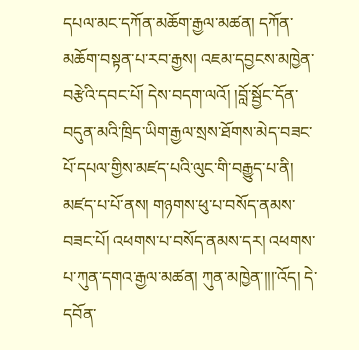དཔལ་མང་དཀོན་མཆོག་རྒྱལ་མཚན། དཀོན་མཆོག་བསྟན་པ་རབ་རྒྱས། འཇམ་དབྱངས་མཁྱེན་བརྩེའི་དབང་པོ། དེས་བདག་ལའོ། །བློ་སྦྱོང་དོན་བདུན་མའི་ཁྲིད་ཡིག་རྒྱལ་སྲས་ཐོགས་མེད་བཟང་པོ་དཔལ་གྱིས་མཛད་པའི་ལུང་གི་བརྒྱུད་པ་ནི། མཛད་པ་པོ་ནས། གཉགས་ཕུ་པ་བསོད་ནམས་བཟང་པོ། འཕགས་པ་བསོད་ནམས་དར། འཕགས་པ་ཀུན་དགའ་རྒྱལ་མཚན། ཀུན་མཁྱེན་།།།་འོད། དེ་དབོན་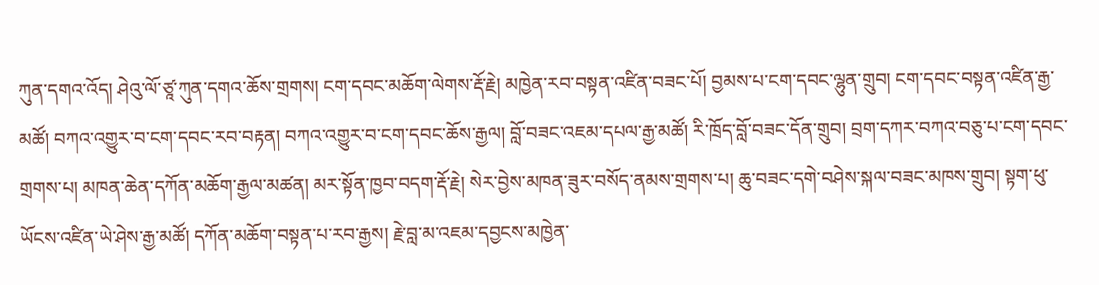ཀུན་དགའ་འོད། ཤེའུ་ལོ་ཙཱ་ཀུན་དགའ་ཆོས་གྲགས། ངག་དབང་མཆོག་ལེགས་རྡོ་རྗེ། མཁྱེན་རབ་བསྟན་འཛིན་བཟང་པོ། བྱམས་པ་ངག་དབང་ལྷུན་གྲུབ། ངག་དབང་བསྟན་འཛིན་རྒྱ་མཚོ། བཀའ་འགྱུར་བ་ངག་དབང་རབ་བརྟན། བཀའ་འགྱུར་བ་ངག་དབང་ཆོས་རྒྱལ། བློ་བཟང་འཇམ་དཔལ་རྒྱ་མཚོ། རི་ཁྲོད་བློ་བཟང་དོན་གྲུབ། བྲག་དཀར་བཀའ་བཅུ་པ་ངག་དབང་གྲགས་པ། མཁན་ཆེན་དཀོན་མཆོག་རྒྱལ་མཚན། མར་སྟོན་ཁྱབ་བདག་རྡོ་རྗེ། སེར་བྱེས་མཁན་ཟུར་བསོད་ནམས་གྲགས་པ། ཆུ་བཟང་དགེ་བཤེས་སྐལ་བཟང་མཁས་གྲུབ། སྟག་ཕུ་ཡོངས་འཛིན་ཡེ་ཤེས་རྒྱ་མཚོ། དཀོན་མཆོག་བསྟན་པ་རབ་རྒྱས། རྗེ་བླ་མ་འཇམ་དབྱངས་མཁྱེན་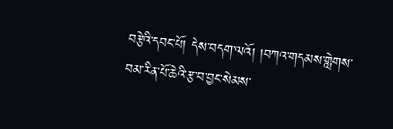བརྩེའི་དབང་པོ། དེས་བདག་ལའོ། །བཀའ་གདམས་གླེགས་བམ་རིན་པོ་ཆེའི་རྩ་བ་བྱང་སེམས་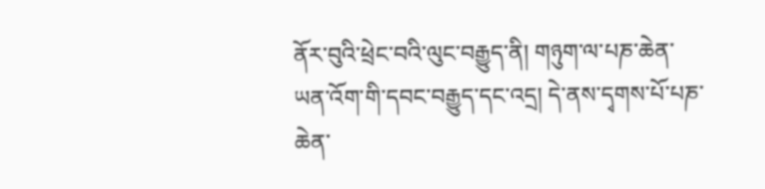ནོར་བུའི་ཕྲེང་བའི་ལུང་བརྒྱུད་ནི། གཉུག་ལ་པཎ་ཆེན་ཡན་འོག་གི་དབང་བརྒྱུད་དང་འདྲ། དེ་ནས་དྭགས་པོ་པཎ་ཆེན་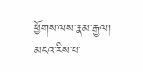ཕྱོགས་ལས་རྣམ་རྒྱལ། མངའ་རིས་པ་